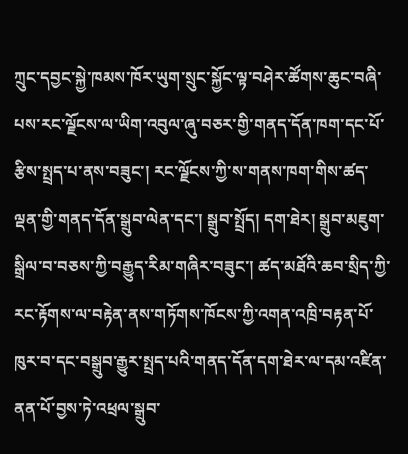ཀྲུང་དབྱང་སྐྱེ་ཁམས་ཁོར་ཡུག་སྲུང་སྐྱོང་ལྟ་བཤེར་ཚོགས་ཆུང་བཞི་པས་རང་ལྗོངས་ལ་ཡིག་འབུལ་ཞུ་བཅར་གྱི་གནད་དོན་ཁག་དང་པོ་རྩིས་སྤྲད་པ་ནས་བཟུང་། རང་ལྗོངས་ཀྱི་ས་གནས་ཁག་གིས་ཚད་ལྡན་གྱི་གནད་དོན་སྒྲུབ་ལེན་དང་། སྒྲུབ་སྤྲོད། དག་ཐེར། སྒྲུབ་མཇུག་སྒྲིལ་བ་བཅས་ཀྱི་བརྒྱུད་རིམ་གཞིར་བཟུང་། ཚད་མཐོའི་ཆབ་སྲིད་ཀྱི་རང་རྟོགས་ལ་བརྟེན་ནས་གཏོགས་ཁོངས་ཀྱི་འགན་འཁྲི་བརྟན་པོ་ཁུར་བ་དང་བསྒྲུབ་རྒྱུར་སྤྲད་པའི་གནད་དོན་དག་ཐེར་ལ་དམ་འཛིན་ནན་པོ་བྱས་ཏེ་འཕྲལ་སྒྲུབ་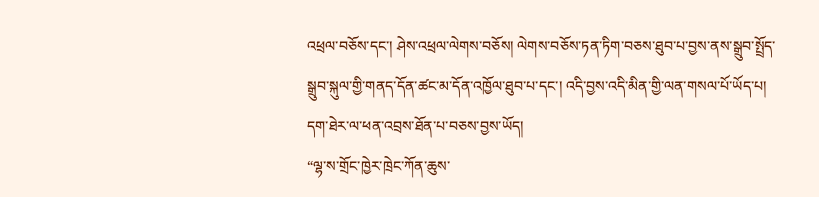འཕྲལ་བཅོས་དང་། ཤེས་འཕྲལ་ལེགས་བཅོས། ལེགས་བཅོས་ཏན་ཏིག་བཅས་ཐུབ་པ་བྱས་ནས་སྒྲུབ་སྤྲོད་སྒྲུབ་སྐུལ་གྱི་གནད་དོན་ཚང་མ་དོན་འཁྱོལ་ཐུབ་པ་དང་། འདི་བྱས་འདི་མིན་གྱི་ལན་གསལ་པོ་ཡོད་པ། དག་ཐེར་ལ་ཕན་འབྲས་ཐོན་པ་བཅས་བྱས་ཡོད།
“ལྷ་ས་གྲོང་ཁྱེར་ཁྲེང་ཀོན་ཆུས་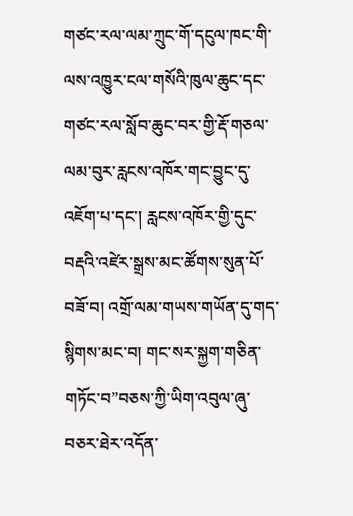གཙང་རལ་ལམ་ཀྲུང་གོ་དངུལ་ཁང་གི་ལས་འཁྱུར་ངལ་གསོའི་ཁུལ་ཆུང་དང་གཙང་རལ་སློབ་ཆུང་བར་གྱི་རྡོ་གཅལ་ལམ་བུར་རླངས་འཁོར་གང་བྱུང་དུ་འཇོག་པ་དང་། རླངས་འཁོར་གྱི་དུང་བརྡའི་འཛེར་སྒྲས་མང་ཚོགས་སུན་པོ་བཟོ་བ། འགྲོ་ལམ་གཡས་གཡོན་དུ་གད་སྙིགས་མང་བ། གང་སར་སྐྱག་གཅིན་གཏོང་བ”བཅས་ཀྱི་ཡིག་འབུལ་ཞུ་བཅར་ཐེར་འདོན་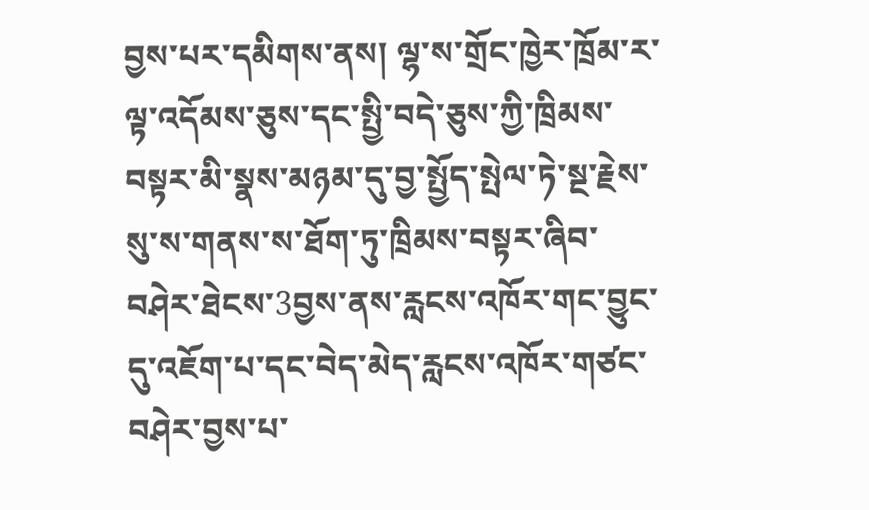བྱས་པར་དམིགས་ནས། ལྷ་ས་གྲོང་ཁྱེར་ཁྲོམ་ར་ལྟ་འདོམས་ཅུས་དང་སྤྱི་བདེ་ཅུས་ཀྱི་ཁྲིམས་བསྟར་མི་སྣས་མཉམ་དུ་བྱ་སྤྱོད་སྤེལ་ཏེ་སྔ་རྗེས་སུ་ས་གནས་ས་ཐོག་ཏུ་ཁྲིམས་བསྟར་ཞིབ་བཤེར་ཐེངས་3བྱས་ནས་རླངས་འཁོར་གང་བྱུང་དུ་འཇོག་པ་དང་བེད་མེད་རླངས་འཁོར་གཙང་བཤེར་བྱས་པ་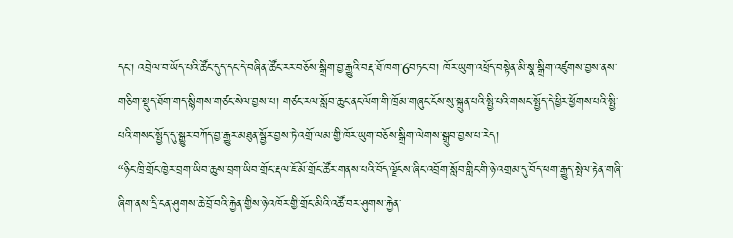དང་། འབྲེལ་བ་ཡོད་པའི་ཚོང་དུད་དང་དེ་བཞིན་ཚོང་རར་བཅོས་སྒྲིག་བྱ་རྒྱུའི་བརྡ་ཐོ་ཁག་6བཏང་བ། ཁོར་ཡུག་འཕྲོད་བསྟེན་མི་སྣ་སྒྲིག་འཛུགས་བྱས་ནས་གཅིག་སྡུད་ཐོག་གད་སྙིགས་གཙང་སེལ་བྱས་པ། གཙང་རལ་སློབ་ཆུང་ནང་ལོག་གི་ཁྲོམ་གཞུང་ངོས་སུ་སྐྲུན་པའི་སྤྱི་པའི་གསང་སྤྱོད་དེ་ཕྱིར་ཕྱོགས་པའི་སྤྱི་པའི་གསང་སྤྱོད་དུ་སྒྱུར་བཀོད་བྱ་རྒྱུར་མཐུན་སྦྱོར་བྱས་ཏེ་འགྲོ་ལམ་གྱི་ཁོར་ཡུག་བཅོས་སྒྲིག་ལེགས་སྒྲུབ་བྱས་པ་རེད།
“ཉིང་ཁྲི་གྲོང་ཁྱེར་བྲག་ཡིབ་ཆུས་བྲག་ཡིབ་གྲོང་རྡལ་ཇོ་མོ་གྲོང་ཚོར་གནས་པའི་བོད་ལྗོངས་ཞིང་འབྲོག་སློབ་གླིང་གི་ཉེ་འགྲམ་དུ་བོད་ཕག་རྒྱུད་སྤེལ་རྟེན་གཞི་ཞིག་ནས་དྲི་ངན་ཤུགས་ཆེ་བྲོ་བའི་རྐྱེན་གྱིས་ཉེ་འཁོར་གྱི་གྲོང་མིའི་འཚོ་བར་ཤུགས་རྐྱེན་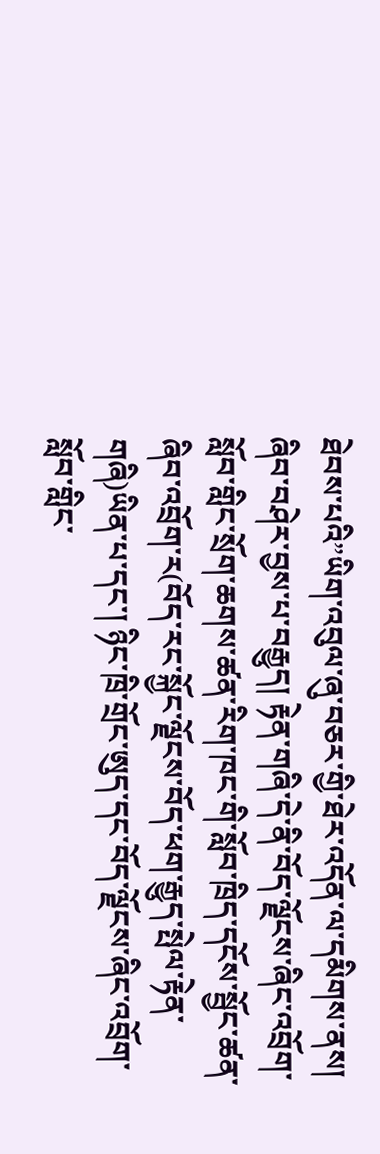ཐེབས་པའི”ཡིག་འབུལ་ཞུ་བཅར་གྱི་ཐེར་འདོན་ལ་དམིགས་ནས། ཞིབ་བཤེར་བྱས་པ་བརྒྱུད། རྟེན་གཞི་དེ་ནི་བོད་ལྗོངས་ཞིང་འབྲོག་སློབ་གླིང་སྲོག་ཆགས་ཚན་རིག་ཁང་གི་སློབ་ཁྲིད་དངོས་སྦྱོང་ཚན་ཞིབ་འབྲོག་ར(བོད་རང་སྐྱོང་ལྗོངས་བོད་ཕག་རྒྱུད་སྤེལ་རྟེན་གཞི)ཡིན་པ་དང་། ཉིང་ཁྲི་གྲོང་ཨུད་དང་བོད་ལྗོངས་ཞིང་འབྲོག་སློབ་གླིང་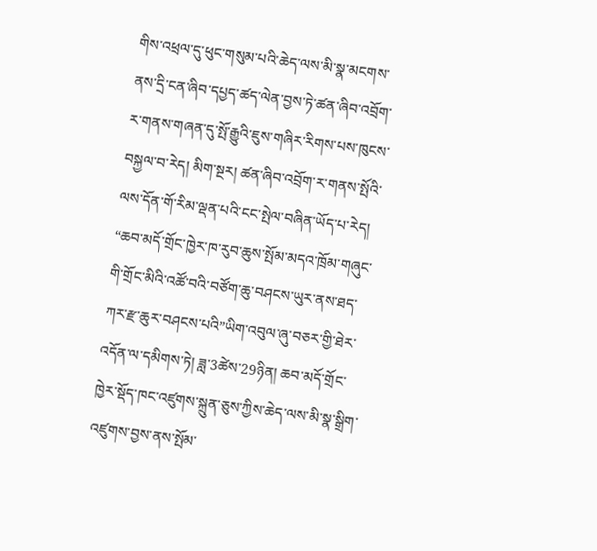གིས་འཕྲལ་དུ་ཕུང་གསུམ་པའི་ཆེད་ལས་མི་སྣ་མངགས་ནས་དྲི་ངན་ཞིབ་དཔྱད་ཚད་ལེན་བྱས་ཏེ་ཚན་ཞིབ་འབྲོག་ར་གནས་གཞན་དུ་སྤོ་རྒྱུའི་ཇུས་གཞིར་རིགས་པས་ཁུངས་བསྐྱལ་བ་རེད། མིག་སྔར། ཚན་ཞིབ་འབྲོག་ར་གནས་སྤོའི་ལས་དོན་གོ་རིམ་ལྡན་པའི་ངང་སྤེལ་བཞིན་ཡོད་པ་རེད།
“ཆབ་མདོ་གྲོང་ཁྱེར་ཁ་རུབ་ཆུས་སྤོམ་མདའ་ཁྲོམ་གཞུང་གི་གྲོང་མིའི་འཚོ་བའི་བཙོག་ཆུ་བཤངས་ཡུར་ནས་ཐད་ཀར་རྫ་ཆུར་བཤངས་པའི”ཡིག་འབུལ་ཞུ་བཅར་གྱི་ཐེར་འདོན་ལ་དམིགས་ཏེ། ཟླ་3ཚེས་29ཉིན། ཆབ་མདོ་གྲོང་ཁྱེར་སྡོད་ཁང་འཛུགས་སྐྲུན་ཅུས་ཀྱིས་ཆེད་ལས་མི་སྣ་སྒྲིག་འཛུགས་བྱས་ནས་སྤོམ་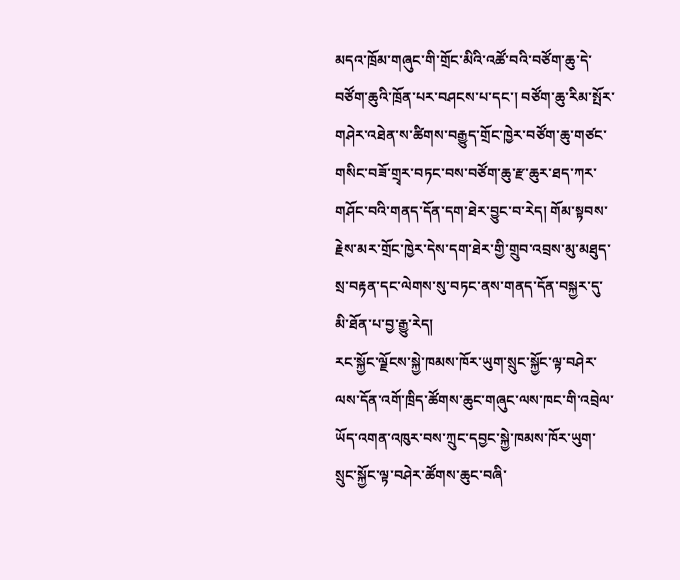མདའ་ཁྲོམ་གཞུང་གི་གྲོང་མིའི་འཚོ་བའི་བཙོག་ཆུ་དེ་བཙོག་ཆུའི་ཁྲོན་པར་བཤངས་པ་དང་། བཙོག་ཆུ་རིམ་སྤོར་གཤེར་འཐེན་ས་ཚིགས་བརྒྱུད་གྲོང་ཁྱེར་བཙོག་ཆུ་གཙང་གསིང་བཟོ་གྲྭར་བཏང་བས་བཙོག་ཆུ་རྫ་ཆུར་ཐད་ཀར་གཤོང་བའི་གནད་དོན་དག་ཐེར་བྱུང་བ་རེད། གོམ་སྟབས་རྗེས་མར་གྲོང་ཁྱེར་དེས་དག་ཐེར་གྱི་གྲུབ་འབྲས་མུ་མཐུད་སྲ་བརྟན་དང་ལེགས་སུ་བཏང་ནས་གནད་དོན་བསྐྱར་དུ་མི་ཐོན་པ་བྱ་རྒྱུ་རེད།
རང་སྐྱོང་ལྗོངས་སྐྱེ་ཁམས་ཁོར་ཡུག་སྲུང་སྐྱོང་ལྟ་བཤེར་ལས་དོན་འགོ་ཁྲིད་ཚོགས་ཆུང་གཞུང་ལས་ཁང་གི་འབྲེལ་ཡོད་འགན་འཁུར་བས་ཀྲུང་དབྱང་སྐྱེ་ཁམས་ཁོར་ཡུག་སྲུང་སྐྱོང་ལྟ་བཤེར་ཚོགས་ཆུང་བཞི་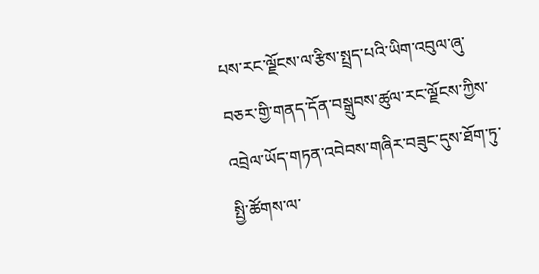པས་རང་ལྗོངས་ལ་རྩིས་སྤྲད་པའི་ཡིག་འབུལ་ཞུ་བཅར་གྱི་གནད་དོན་བསྒྲུབས་ཚུལ་རང་ལྗོངས་ཀྱིས་འབྲེལ་ཡོད་གཏན་འབེབས་གཞིར་བཟུང་དུས་ཐོག་ཏུ་སྤྱི་ཚོགས་ལ་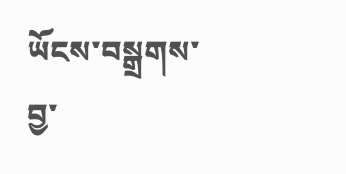ཡོངས་བསྒྲགས་བྱ་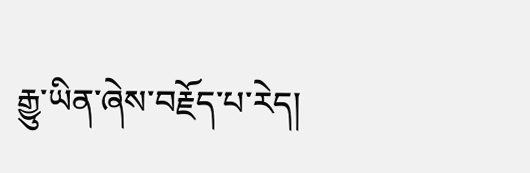རྒྱུ་ཡིན་ཞེས་བརྗོད་པ་རེད།